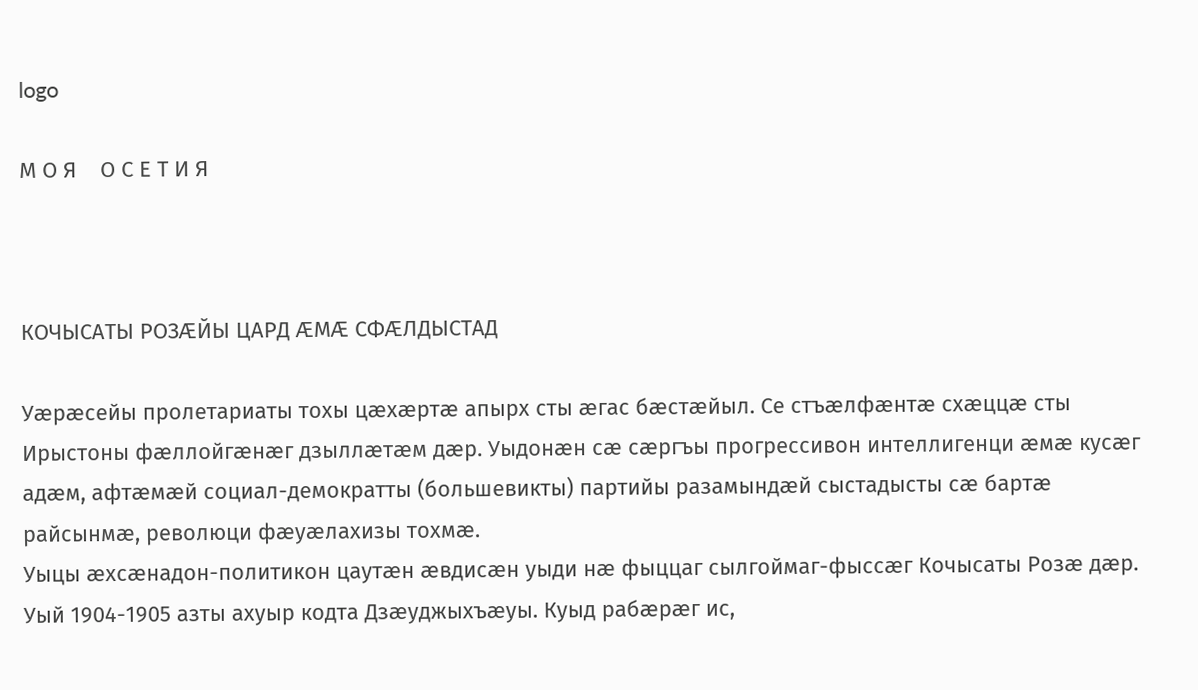logo

М О Я    О С Е Т И Я



КОЧЫСАТЫ РОЗÆЙЫ ЦАРД ÆМÆ СФÆЛДЫСТАД

Уæрæсейы пролетариаты тохы цæхæртæ апырх сты æгас бæстæйыл. Се стъæлфæнтæ схæццæ сты Ирыстоны фæллойгæнæг дзыллæтæм дæр. Уыдонæн сæ сæргъы прогрессивон интеллигенци æмæ кусæг адæм, афтæмæй социал-демократты (большевикты) партийы разамындæй сыстадысты сæ бартæ райсынмæ, революци фæуæлахизы тохмæ.
Уыцы æхсæнадон-политикон цаутæн æвдисæн уыди нæ фыццаг сылгоймаг-фыссæг Кочысаты Розæ дæр. Уый 1904-1905 азты ахуыр кодта Дзæуджыхъæуы. Куыд рабæрæг ис,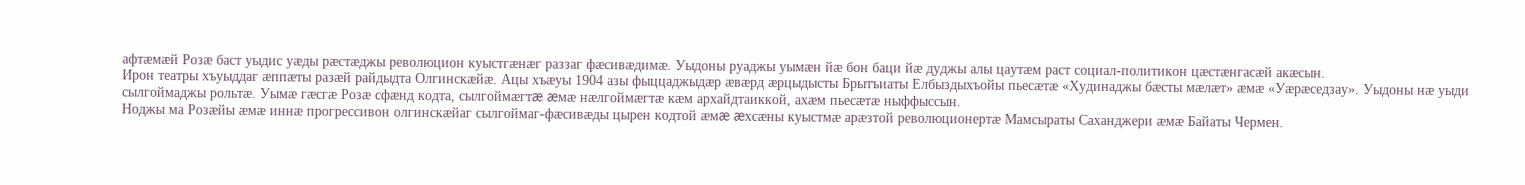афтæмæй Розæ баст уыдис уæды рæстæджы революцион куыстгæнæг раззаг фæсивæдимæ. Уыдоны руаджы уымæн йæ бон баци йæ дуджы алы цаутæм раст социал-политикон цæстæнгасæй акæсын.
Ирон театры хъуыддаг æппæты разæй райдыдта Олгинскæйæ. Ацы хъæуы 1904 азы фыццаджыдæр æвæрд æрцыдысты Брытъиаты Елбыздыхъойы пьесæтæ «Худинаджы бæсты мæлæт» æмæ «Уæрæседзау». Уыдоны нæ уыди сылгоймаджы рольтæ. Уымæ гæсгæ Розæ сфæнд кодта, сылгоймæгтæ æмæ нæлгоймæгтæ кæм архайдтаиккой, ахæм пьесæтæ ныффыссын.
Ноджы ма Розæйы æмæ иннæ прогрессивон олгинскæйаг сылгоймаг-фæсивæды цырен кодтой æмæ æхсæны куыстмæ арæзтой революционертæ Мамсыраты Саханджери æмæ Байаты Чермен.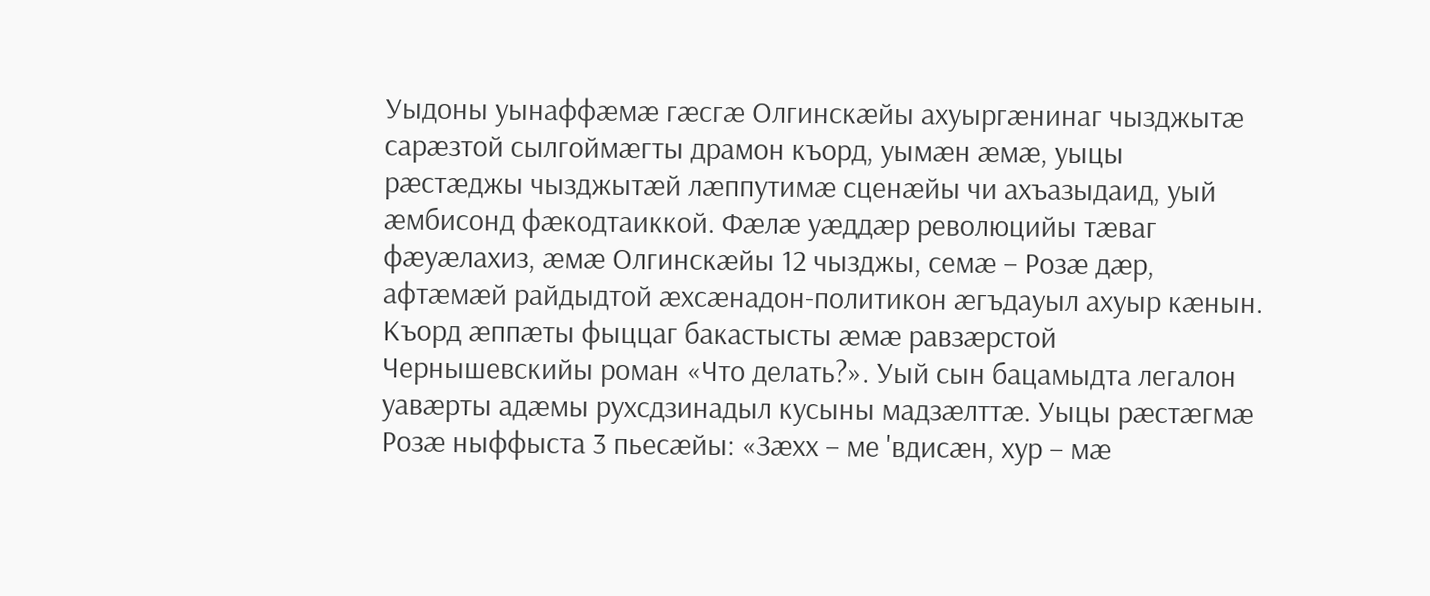Уыдоны уынаффæмæ гæсгæ Олгинскæйы ахуыргæнинаг чызджытæ сарæзтой сылгоймæгты драмон къорд, уымæн æмæ, уыцы рæстæджы чызджытæй лæппутимæ сценæйы чи ахъазыдаид, уый æмбисонд фæкодтаиккой. Фæлæ уæддæр революцийы тæваг фæуæлахиз, æмæ Олгинскæйы 12 чызджы, семæ – Розæ дæр, афтæмæй райдыдтой æхсæнадон-политикон æгъдауыл ахуыр кæнын. Къорд æппæты фыццаг бакастысты æмæ равзæрстой Чернышевскийы роман «Что делать?». Уый сын бацамыдта легалон уавæрты адæмы рухсдзинадыл кусыны мадзæлттæ. Уыцы рæстæгмæ Розæ ныффыста 3 пьесæйы: «Зæхх – ме 'вдисæн, хур – мæ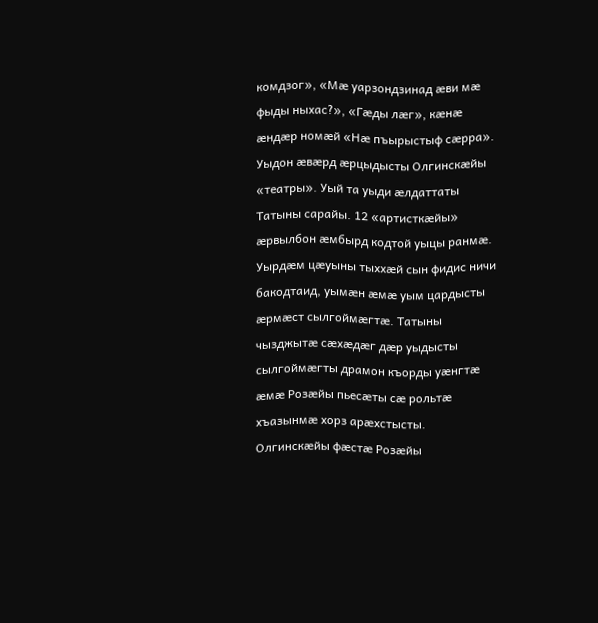комдзог», «Мæ уарзондзинад æви мæ фыды ныхас?», «Гæды лæг», кæнæ æндæр номæй «Нæ пъырыстыф сæрра».
Уыдон æвæрд æрцыдысты Олгинскæйы «театры». Уый та уыди æлдаттаты Татыны сарайы. 12 «артисткæйы» æрвылбон æмбырд кодтой уыцы ранмæ. Уырдæм цæуыны тыххæй сын фидис ничи бакодтаид, уымæн æмæ уым цардысты æрмæст сылгоймæгтæ. Татыны чызджытæ сæхæдæг дæр уыдысты сылгоймæгты драмон къорды уæнгтæ æмæ Розæйы пьесæты сæ рольтæ хъазынмæ хорз арæхстысты.
Олгинскæйы фæстæ Розæйы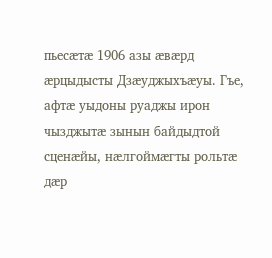пьесæтæ 1906 азы æвæрд æрцыдысты Дзæуджыхъæуы. Гъе, афтæ уыдоны руаджы ирон чызджытæ зынын байдыдтой сценæйы, нæлгоймæгты рольтæ дæр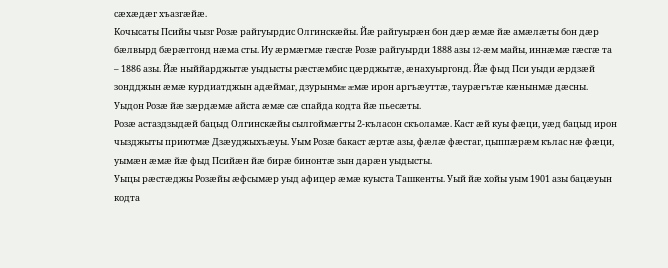сæхæдæг хъазгæйæ.
Кочысаты Псийы чызг Розæ райгуырдис Олгинскæйы. Йæ райгуырæн бон дæр æмæ йæ амæлæты бон дæр бæлвырд бæрæггонд нæма сты. Иу æрмæгмæ гæсгæ Розæ райгуырди 1888 азы 12-æм майы, иннæмæ гæсгæ та – 1886 азы. Йæ ныййарджытæ уыдысты рæстæмбис цæрджытæ, æнахуыргонд. Йæ фыд Пси уыди æрдзæй зондджын æмæ курдиатджын адæймаг, дзурынмæ æмæ ирон аргъæуттæ, таурæгътæ кæнынмæ дæсны. Уыдон Розæ йæ зæрдæмæ айста æмæ сæ спайда кодта йæ пьесæты.
Розæ астаздзыдæй бацыд Олгинскæйы сылгоймæгты 2-къласон скъоламæ. Каст æй куы фæци, уæд бацыд ирон чызджыты приютмæ Дзæуджыхъæуы. Уым Розæ бакаст æртæ азы, фæлæ фæстаг, цыппæрæм кълас нæ фæци, уымæн æмæ йæ фыд Псийæн йæ бирæ бинонтæ зын дарæн уыдысты.
Уыцы рæстæджы Розæйы æфсымæр уыд афицер æмæ куыста Ташкенты. Уый йæ хойы уым 1901 азы бацæуын кодта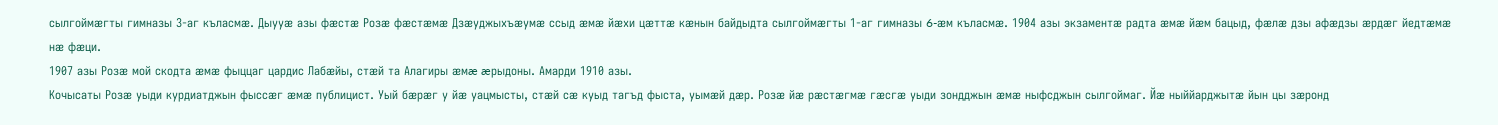сылгоймæгты гимназы 3-аг къласмæ. Дыууæ азы фæстæ Розæ фæстæмæ Дзæуджыхъæумæ ссыд æмæ йæхи цæттæ кæнын байдыдта сылгоймæгты 1-аг гимназы 6-æм къласмæ. 1904 азы экзаментæ радта æмæ йæм бацыд, фæлæ дзы афæдзы æрдæг йедтæмæ нæ фæци.
1907 азы Розæ мой скодта æмæ фыццаг цардис Лабæйы, стæй та Алагиры æмæ æрыдоны. Амарди 1910 азы.
Кочысаты Розæ уыди курдиатджын фыссæг æмæ публицист. Уый бæрæг у йæ уацмысты, стæй сæ куыд тагъд фыста, уымæй дæр. Розæ йæ рæстæгмæ гæсгæ уыди зондджын æмæ ныфсджын сылгоймаг. Йæ ныййарджытæ йын цы зæронд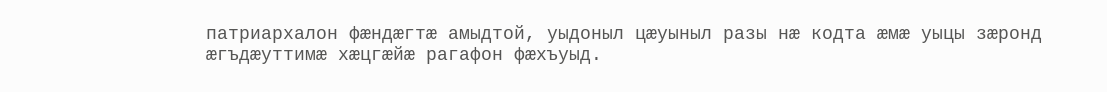патриархалон фæндæгтæ амыдтой, уыдоныл цæуыныл разы нæ кодта æмæ уыцы зæронд æгъдæуттимæ хæцгæйæ рагафон фæхъуыд.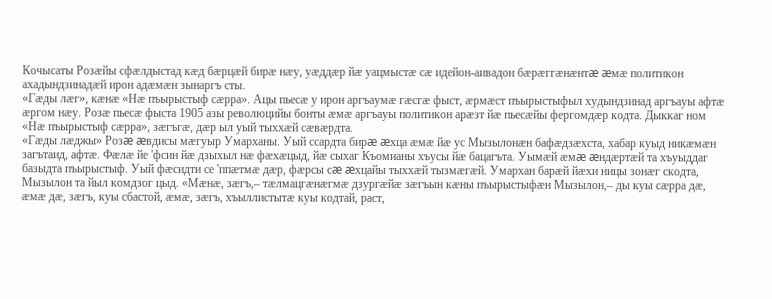Кочысаты Розæйы сфæлдыстад кæд бæрцæй бирæ нæу, уæддæр йæ уацмыстæ сæ идейон-аивадон бæрæггæнæнтæ æмæ политикон ахадындзинадæй ирон адæмæн зынаргъ сты.
«Гæды лæг», кæнæ «Нæ пъырыстыф сæрра». Ацы пьесæ у ирон аргъаумæ гæсгæ фыст, æрмæст пъырыстыфыл худындзинад аргъауы афтæ æргом нæу. Розæ пьесæ фыста 1905 азы революцийы бонты æмæ аргъауы политикон арæзт йæ пьесæйы фергомдæр кодта. Дыккаг ном «Нæ пъырыстыф сæрра», зæгъгæ, дæр ыл уый тыххæй сæвæрдта.
«Гæды лæджы» Розæ æвдисы мæгуыр Умарханы. Уый ссардта бирæ æхца æмæ йæ ус Мызылонæн бафæдзæхста, хабар куыд никæмæн загътаид, афтæ. Фæлæ йе 'фсин йæ дзыхыл нæ фæхæцыд, йæ сыхаг Къомианы хъусы йæ бацагъта. Уымæй æмæ æндæртæй та хъуыддаг базыдта пъырыстыф. Уый фæсидти се 'ппæтмæ дæр, фæрсы сæ æхцайы тыххæй тызмæгæй. Умархан барæй йæхи ницы зонæг скодта, Мызылон та йыл комдзог цыд. «Мæнæ, зæгъ,– тæлмацгæнæгмæ дзургæйæ зæгъын кæны пъырыстыфæн Мызылон,– ды куы сæрра дæ, æмæ дæ, зæгъ, куы сбастой, æмæ, зæгъ, хъыллистытæ куы кодтай, раст,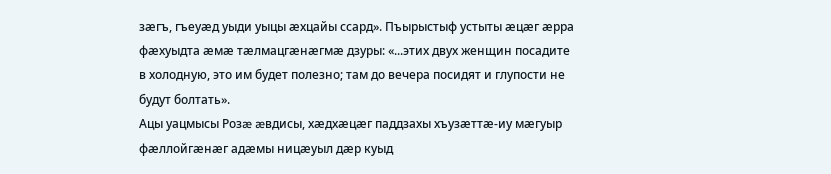зæгъ, гъеуæд уыди уыцы æхцайы ссард». Пъырыстыф устыты æцæг æрра фæхуыдта æмæ тæлмацгæнæгмæ дзуры: «...этих двух женщин посадите в холодную, это им будет полезно; там до вечера посидят и глупости не будут болтать».
Ацы уацмысы Розæ æвдисы, хæдхæцæг паддзахы хъузæттæ-иу мæгуыр фæллойгæнæг адæмы ницæуыл дæр куыд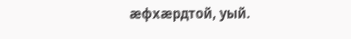æфхæрдтой, уый.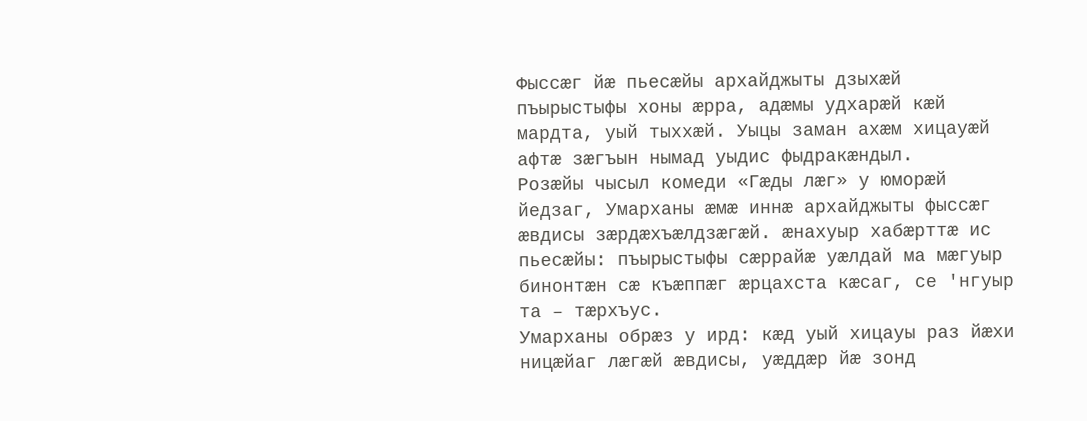Фыссæг йæ пьесæйы архайджыты дзыхæй пъырыстыфы хоны æрра, адæмы удхарæй кæй мардта, уый тыххæй. Уыцы заман ахæм хицауæй афтæ зæгъын нымад уыдис фыдракæндыл.
Розæйы чысыл комеди «Гæды лæг» у юморæй йедзаг, Умарханы æмæ иннæ архайджыты фыссæг æвдисы зæрдæхъæлдзæгæй. æнахуыр хабæрттæ ис пьесæйы: пъырыстыфы сæррайæ уæлдай ма мæгуыр бинонтæн сæ къæппæг æрцахста кæсаг, се 'нгуыр та – тæрхъус.
Умарханы обрæз у ирд: кæд уый хицауы раз йæхи ницæйаг лæгæй æвдисы, уæддæр йæ зонд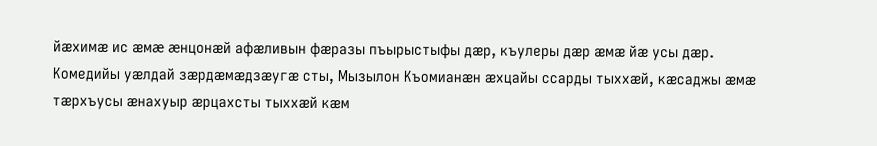йæхимæ ис æмæ æнцонæй афæливын фæразы пъырыстыфы дæр, къулеры дæр æмæ йæ усы дæр.
Комедийы уæлдай зæрдæмæдзæугæ сты, Мызылон Къомианæн æхцайы ссарды тыххæй, кæсаджы æмæ тæрхъусы æнахуыр æрцахсты тыххæй кæм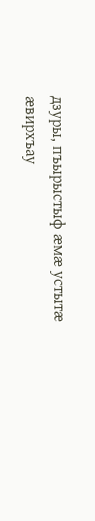дзуры, пъырыстыф æмæ устытæ æвирхъау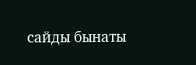сайды бынаты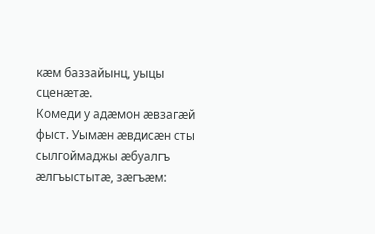кæм баззайынц, уыцы сценæтæ.
Комеди у адæмон æвзагæй фыст. Уымæн æвдисæн сты сылгоймаджы æбуалгъ æлгъыстытæ, зæгъæм: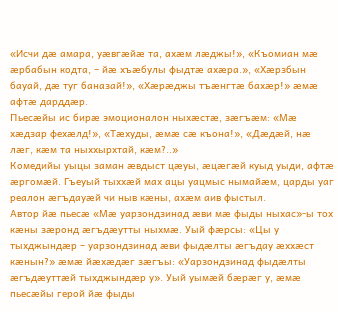«Исчи дæ амара, уæвгæйæ та, ахæм лæджы!», «Къомиан мæ æрбабын кодта, – йæ хъæбулы фыдтæ ахæра.», «Хæрзбын бауай, дæ туг баназай!», «Хæрæджы тъæнгтæ бахæр!» æмæ афтæ дарддæр.
Пьесæйы ис бирæ эмоционалон ныхæстæ, зæгъæм: «Мæ хæдзар фехæлд!», «Тæхуды, æмæ сæ къона!», «Дæдæй, нæ лæг, кæм та ныххырхтай, кæм?..»
Комедийы уыцы заман æвдыст цæуы, æцæгæй куыд уыди, афтæ æргомæй. Гъеуый тыххæй мах ацы уацмыс нымайæм, царды уаг реалон æгъдауæй чи ныв кæны, ахæм аив фыстыл.
Автор йæ пьесæ «Мæ уарзондзинад æви мæ фыды ныхас»-ы тох кæны зæронд æгъдæутты ныхмæ. Уый фæрсы: «Цы у тыхджындæр – уарзондзинад æви фыдæлты æгъдау æххæст кæнын?» æмæ йæхæдæг зæгъы: «Уарзондзинад фыдæлты æгъдæуттæй тыхджындæр у». Уый уымæй бæрæг у, æмæ пьесæйы герой йæ фыды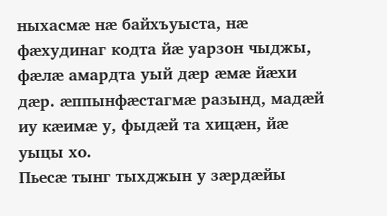ныхасмæ нæ байхъуыста, нæ фæхудинаг кодта йæ уарзон чыджы, фæлæ амардта уый дæр æмæ йæхи дæр. æппынфæстагмæ разынд, мадæй иу кæимæ у, фыдæй та хицæн, йæ уыцы хо.
Пьесæ тынг тыхджын у зæрдæйы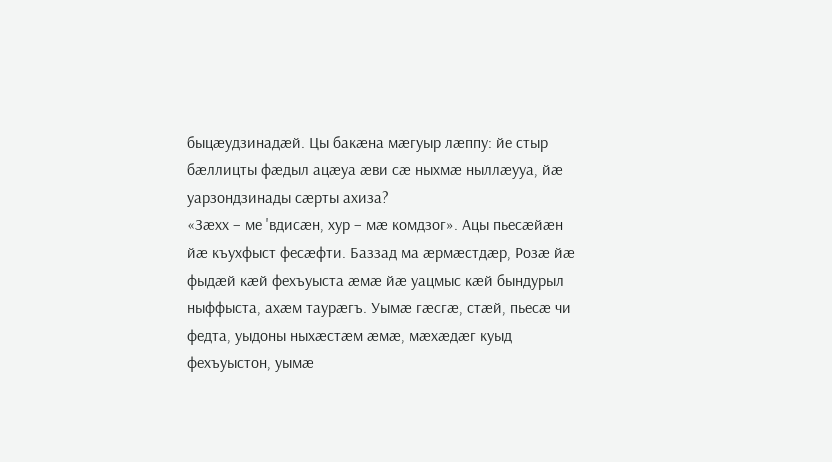быцæудзинадæй. Цы бакæна мæгуыр лæппу: йе стыр бæллицты фæдыл ацæуа æви сæ ныхмæ ныллæууа, йæ уарзондзинады сæрты ахиза?
«Зæхх – ме 'вдисæн, хур – мæ комдзог». Ацы пьесæйæн йæ къухфыст фесæфти. Баззад ма æрмæстдæр, Розæ йæ фыдæй кæй фехъуыста æмæ йæ уацмыс кæй бындурыл ныффыста, ахæм таурæгъ. Уымæ гæсгæ, стæй, пьесæ чи федта, уыдоны ныхæстæм æмæ, мæхæдæг куыд фехъуыстон, уымæ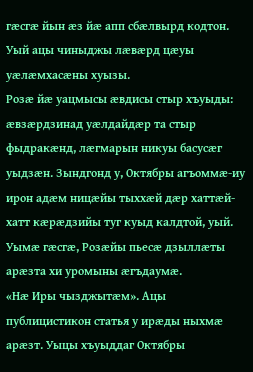гæсгæ йын æз йæ апп сбæлвырд кодтон. Уый ацы чиныджы лæвæрд цæуы уæлæмхасæны хуызы.
Розæ йæ уацмысы æвдисы стыр хъуыды: æвзæрдзинад уæлдайдæр та стыр фыдракæнд, лæгмарын никуы басусæг уыдзæн. Зындгонд у, Октябры агъоммæ-иу ирон адæм ницæйы тыххæй дæр хаттæй-хатт кæрæдзийы туг куыд калдтой, уый. Уымæ гæсгæ, Розæйы пьесæ дзыллæты арæзта хи уромыны æгъдаумæ.
«Нæ Иры чызджытæм». Ацы публицистикон статья у ирæды ныхмæ арæзт. Уыцы хъуыддаг Октябры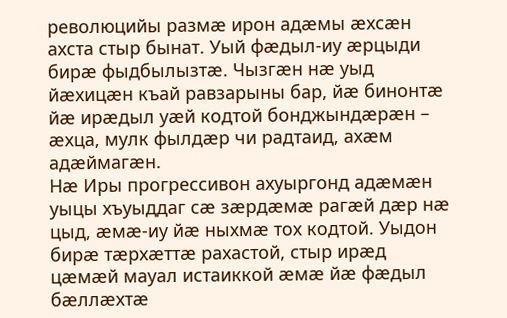революцийы размæ ирон адæмы æхсæн ахста стыр бынат. Уый фæдыл-иу æрцыди бирæ фыдбылызтæ. Чызгæн нæ уыд йæхицæн къай равзарыны бар, йæ бинонтæ йæ ирæдыл уæй кодтой бонджындæрæн – æхца, мулк фылдæр чи радтаид, ахæм адæймагæн.
Нæ Иры прогрессивон ахуыргонд адæмæн уыцы хъуыддаг сæ зæрдæмæ рагæй дæр нæ цыд, æмæ-иу йæ ныхмæ тох кодтой. Уыдон бирæ тæрхæттæ рахастой, стыр ирæд цæмæй мауал истаиккой æмæ йæ фæдыл бæллæхтæ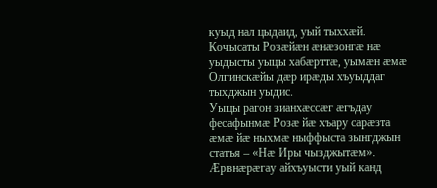куыд нал цыдаид, уый тыххæй.
Кочысаты Розæйæн æнæзонгæ нæ уыдысты уыцы хабæрттæ, уымæн æмæ Олгинскæйы дæр ирæды хъуыддаг тыхджын уыдис.
Уыцы рагон зианхæссæг æгъдау фесафынмæ Розæ йæ хъару сарæзта æмæ йæ ныхмæ ныффыста зынгджын статья – «Нæ Иры чызджытæм».
Æрвнæрæгау айхъуысти уый канд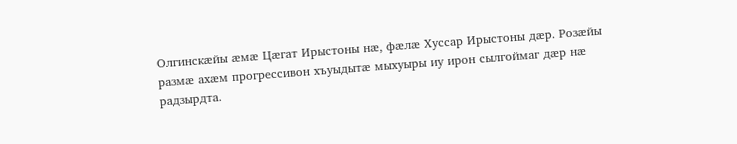Олгинскæйы æмæ Цæгат Ирыстоны нæ, фæлæ Хуссар Ирыстоны дæр. Розæйы размæ ахæм прогрессивон хъуыдытæ мыхуыры иу ирон сылгоймаг дæр нæ радзырдта.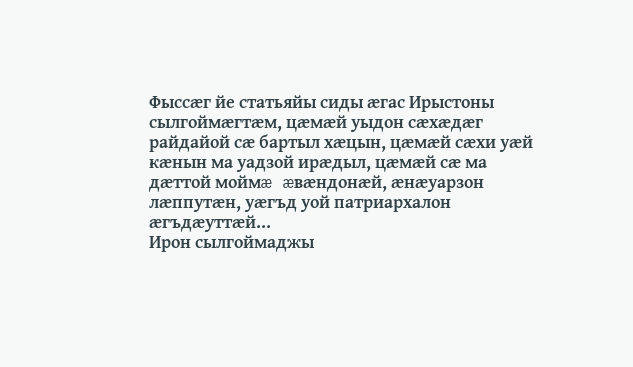Фыссæг йе статьяйы сиды æгас Ирыстоны сылгоймæгтæм, цæмæй уыдон сæхæдæг райдайой сæ бартыл хæцын, цæмæй сæхи уæй кæнын ма уадзой ирæдыл, цæмæй сæ ма дæттой моймæ æвæндонæй, æнæуарзон лæппутæн, уæгъд уой патриархалон æгъдæуттæй...
Ирон сылгоймаджы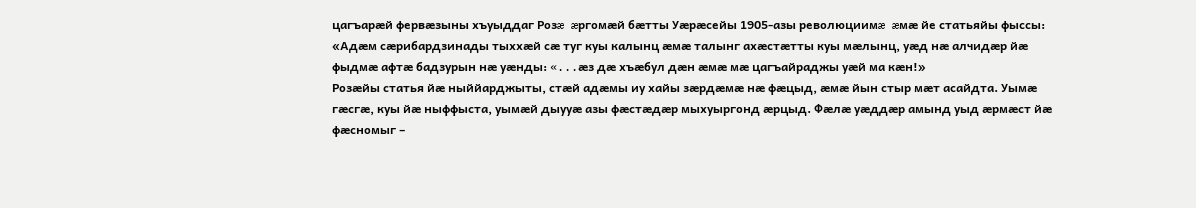цагъарæй фервæзыны хъуыддаг Розæ æргомæй бæтты Уæрæсейы 1905-азы революциимæ æмæ йе статьяйы фыссы: «Адæм сæрибардзинады тыххæй сæ туг куы калынц æмæ талынг ахæстæтты куы мæлынц, уæд нæ алчидæр йæ фыдмæ афтæ бадзурын нæ уæнды: «...æз дæ хъæбул дæн æмæ мæ цагъайраджы уæй ма кæн!»
Розæйы статья йæ ныййарджыты, стæй адæмы иу хайы зæрдæмæ нæ фæцыд, æмæ йын стыр мæт асайдта. Уымæ гæсгæ, куы йæ ныффыста, уымæй дыууæ азы фæстæдæр мыхуыргонд æрцыд. Фæлæ уæддæр амынд уыд æрмæст йæ фæсномыг –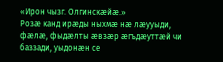«Ирон чызг. Олгинскæйæ.»
Розæ канд ирæды ныхмæ нæ лæууыди, фæлæ, фыдæлты æвзæр æгъдæуттæй чи баззади, уыдонæн се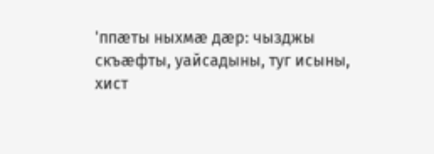'ппæты ныхмæ дæр: чызджы скъæфты, уайсадыны, туг исыны, хист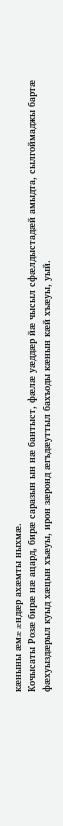кæныны æмæ æндæр ахæмты ныхмæ.
Кочысаты Розæ бирæ нæ ацард, бирæ саразын ын нæ бантыст, фæлæ уæддæр йæ чысыл сфæлдыстадæй амыдта, сылгоймаджы бартæ фæхуыздæрыл куыд хæцын хъæуы, ирон зæронд æгъдæуттыл бахъоды кæнын кæй хъæуы, уый.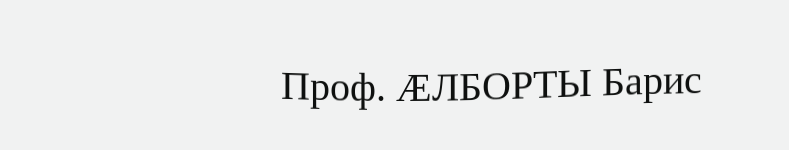Проф. ÆЛБОРТЫ Барис